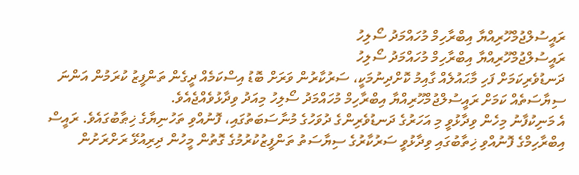ރައީސުލްޖުމްހޫރިއްޔާ އިބްރާހިމް މުހައްމަދު ސޯލިހު
ރައީސުލްޖުމްހޫރިއްޔާ އިބްރާހިމް މުހައްމަދު ސޯލިހު
ދަނޑުވެރިކަމަށް ފަހި މާޙައުލެއް ގާއިމު ކޮށްދިނުމަކީ، ސަރުކާރުން ވަރަށް ބޮޑު އިސްކަމެއް ދީގެން ތަންފީޒު ކުރަމުން އަންނަ ސިޔާސަތެއް ކަމަށް ރައީސުލްޖުމްހޫރިއްޔާ އިބްރާހިމް މުހައްމަދު ސޯލިހު މިއަދު ވިދާޅުވެއްޖެއެވެ.
އެ މަނިކުފާނު މިހެން ވިދާޅުވީ މި އަހަރުގެ ދަނޑުވެރިންގެ ދުވަހުގެ މުނާސަބަތުގައި، ފޮނުއްވި ތަހުނިޔާގެ ޚިޠާބުގައެވެ. ރައީސް އިބްރާހިމްގެ ފޮނުއްވި ޚިތާބުގައި ވިދާޅުވީ ސަރުކާރުގެ ސިޔާސަތު ތަންފީޒުކުރުމުގެ ގޮތުން މީހުން ދިރިއުޅޭ ރަށްރަށުން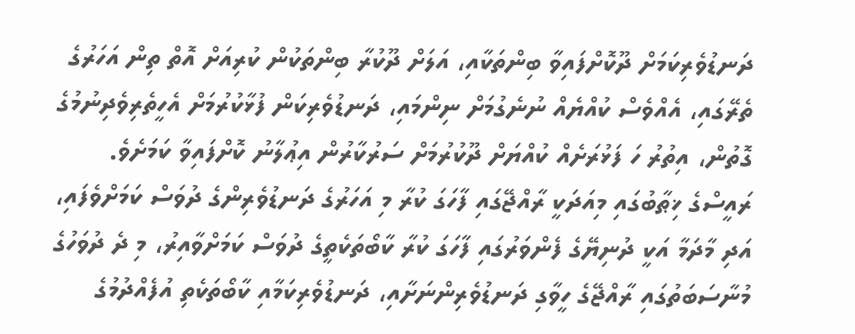ދަނޑުވެރިކަމަށް ދޫކޮށްފައިވާ ބިންތަކާއި، އަލަށް ދޫކުރާ ބިންތަކުން ކުރިއަށް އޮތް ތިން އަހަރުގެ ތެރޭގައި، އެއްވެސް ކުއްޔެއް ނުނެގުމަށް ނިންމައި، ދަނޑުވެރިކަން ފުޅާކުރުމަށް އެހީތެރިވެދިނުމުގެ ގޮތުން، އިތުރު ހަ ފަޅުރަށެއް ކުއްޔަށް ދޫކުރުމަށް ސަރުކާރުން އިޢުލާނު ކޮށްފައިވާ ކަމަށެވެ.
ރައީސްގެ ޚިޠާބުގައި މިއަދަކީ ރާއްޖޭގައި ފާހަގަ ކުރާ މި އަހަރުގެ ދަނޑުވެރިންގެ ދުވަސް ކަމަށްވެފައި، އަދި މާދަމާ އަކީ ދުނިޔޭގެ ފެންވަރުގައި ފާހަގަ ކުރާ ކާބޯތަކެތީގެ ދުވަސް ކަމަށްވާއިރު، މި ދެ ދުވަހުގެ މުނާސަބަތުގައި ރާއްޖޭގެ ހީވާގި ދަނޑުވެރިންނަށާއި، ދަނޑުވެރިކަމާއި ކާބޯތަކެތި އުފެއްދުމުގެ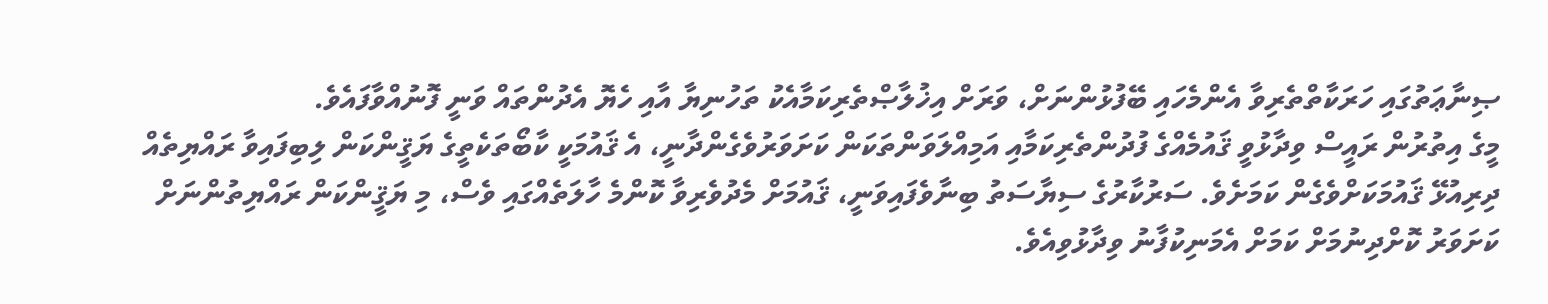ޞިނާޢަތުގައި ހަރަކާތްތެރިވާ އެންމެހައި ބޭފުޅުންނަށް، ވަރަށް އިޚުލާޞްތެރިކަމާއެކު ތަހުނިޔާ އާއި ހެޔޮ އެދުންތައް ވަނީ ފޮނުއްވާފައެވެ.
މީގެ އިތުރުން ރައީސް ވިދާޅުވީ ޤައުމެއްގެ ފުދުންތެރިކަމާއި އަމިއްލަވަންތަކަން ކަށަވަރުވެގެންދާނީ، އެ ޤައުމަކީ ކާބޯތަކެތީގެ ޔަޤީންކަން ލިބިފައިވާ ރައްޔިތެއް ދިރިއުޅޭ ޤައުމަކަށްވެގެން ކަމަށެވެ. ސަރުކާރުގެ ސިޔާސަތު ބިނާވެފައިވަނީ، ޤައުމަށް މެދުވެރިވާ ކޮންމެ ހާލަތެއްގައި ވެސް، މި ޔަޤީންކަން ރައްޔިތުންނަށް ކަށަވަރު ކޮށްދިނުމަށް ކަމަށް އެމަނިކުފާނު ވިދާޅުވިއެވެ.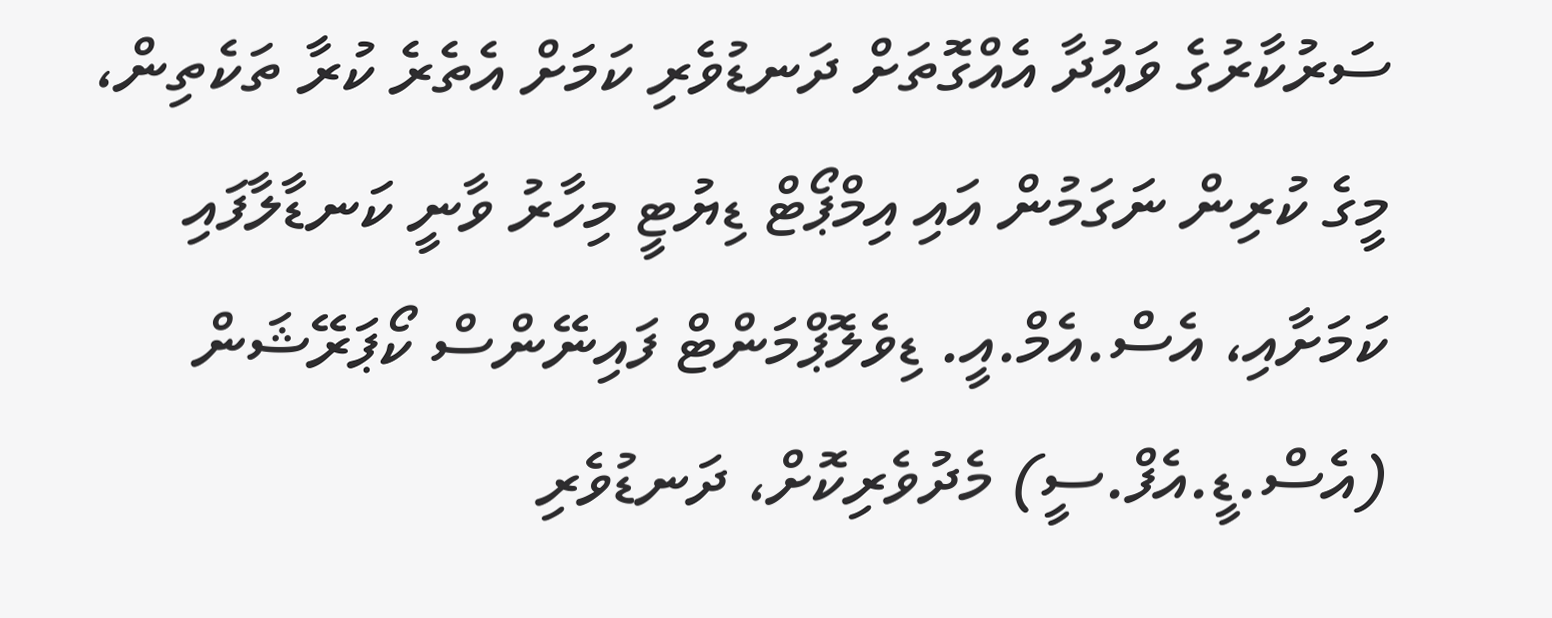ސަރުކާރުގެ ވަޢުދާ އެއްގޮތަށް ދަނޑުވެރި ކަމަށް އެތެރެ ކުރާ ތަކެތިން، މީގެ ކުރިން ނަގަމުން އައި އިމްޕޯޓް ޑިޔުޓީ މިހާރު ވާނީ ކަނޑާލާފައި ކަމަށާއި، އެސް.އެމް.އީ. ޑިވެލޮޕްމަންޓް ފައިނޭންސް ކޯޕަރޭޝަން (އެސް.ޑީ.އެފް.ސީ) މެދުވެރިކޮށް، ދަނޑުވެރި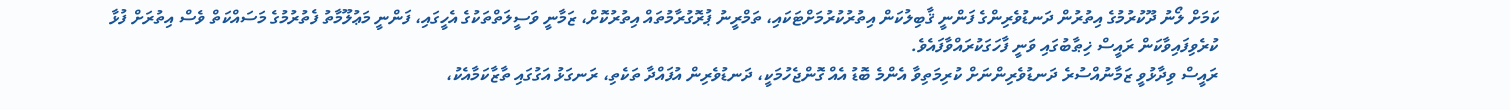ކަމަށް ލޯނު ދޫކުރުމުގެ އިތުރުން ދަނޑުވެރިންގެ ފަންނީ ޤާބިލުކަން އިތުރުކުރުމަށްޓަކައި، ތަމްރީނު ޕުރޮގުރާމުތައް އިތުރުކޮށް، ޒަމާނީ ވަސީލަތްތަކުގެ އެހީގައި، ފަންނީ މަޢުލޫމާތު ފެތުރުމުގެ މަސައްކަތް ވެސް އިތުރަށް ފުޅާ ކުރެވިފައިވާކަން ރައީސް ޚިޠާބުގައި ވަނީ ފާހަގަކުރައްވާފައެވެ.
ރައީސް ވިދާޅުވީ ޒަމާނުއްސުރެ ދަނޑުވެރިންނަށް ކުރިމަތިވާ އެންމެ ބޮޑު އެއް ގޮންޖެހުމަކީ، ދަނޑުވެރިން އުފައްދާ ތަކެތި، ރަނގަޅު އަގުގައި ތާޒާކަމާއެކު،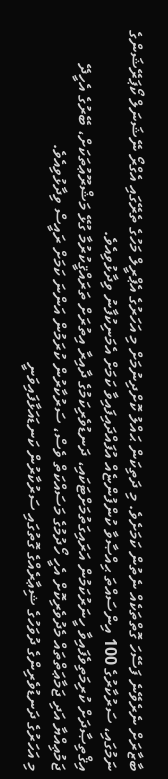ބާޒާރަށް ނެރެވޭނެ ފަސޭހަ ގޮތްތަކެއް ނެތުން ކަމަށެވެ. މި ދަތިކަން ޙައްލު ކޮށްދިނުމަށް މި އަހަރުގެ އެޕްރީލް މަހުގެ ތެރޭގައި އެގްރޯ ނޭޝަނަލް ކޯޕަރޭޝަންގެ ނަމުގައި، ސަރުކާރުގެ 100 އިންސައްތަ ޙިއްޞާވާ ކުންފުންޏެއް އުފައްދައިފައިވާ ކަމަށް އެމަނިކުފާނު ވިދާޅުވިއެވެ.
އިޤްތިޞާދަށް ކުރިމަތިވެފައިވާ ހީނަރުކަމުން އަރައިގަތުމަށްޓަކައި، ދަނޑުވެރިކަމުގެ ދާއިރާ އިތުރަށް ތަރައްޤީކުރުމާ ގުޅޭ މަޝްރޫޢުތަކަށް، ބޭރުގެ އެހީދޭ ޖަމުޢިއްޔާ އަދި ޖަމާޢަތްތައް މެދުވެރިކޮށް އެހީ ހޯދުމުގެ މަސައްކަތް ވެސް، ސަރުކާރުން ކުރަމުން އަންނަ ކަމަށް ރައީސް ވިދާޅުވިއެވެ.
މި އަހަރުގެ ދަނޑުވެރިންގެ ދުވަހުގެ ޝިޢާރެއްގެ ގޮތުގައި ސަރުކާރުން ކަނޑައަޅާފައިވަނީ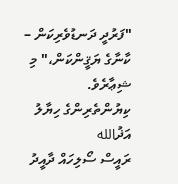"ފަރުދީ ދަނޑުވެރިކަން – ކާނާގެ ޔަޤީންކަން،" މި ޝިޢާރެވެ.
ކިޔުންތެރިންގެ ހިޔާލު
އަޛުالله
ރައީސް ސޯލިހައް ދާއީދު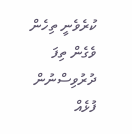ކުރެވެނީ ތިހެން ވެގެން ތިފަ ދުރުވިސްނުން ފުޅެއް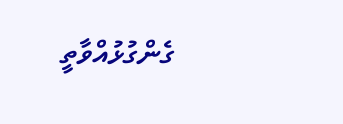ގެންގުޅުއްވާތީ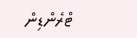ޓްރެންޑިން